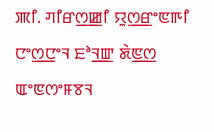ꯄꯤ. ꯚꯤꯔꯁ꯭ꯀꯤ ꯌꯨꯁ꯭ꯔꯦꯟꯒꯤ ꯅꯦꯁ꯭ꯅꯦꯜ ꯐꯣꯜ꯭ꯛ ꯗꯥꯟ꯭ꯁ ꯑꯦꯟꯁꯦꯝꯕꯜ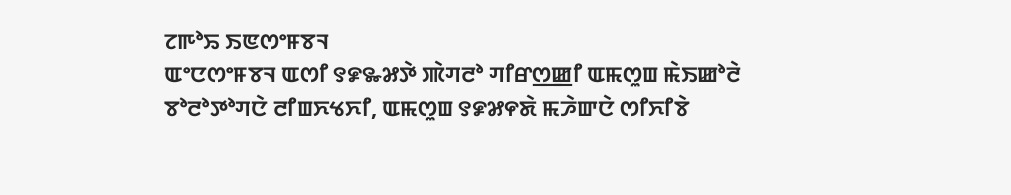ꯖꯒꯣꯢ ꯏꯟꯁꯦꯝꯕꯜ
ꯑꯦꯅꯁꯦꯝꯕꯜ ꯑꯁꯤ ꯱꯹꯳꯷ꯇꯥ ꯄꯥꯚꯂꯣ ꯚꯤꯔꯁ꯭ꯀꯤ ꯑꯃꯁꯨꯡ ꯃꯥꯏꯀꯣꯂꯥ ꯕꯣꯂꯣꯇꯣꯚꯅꯥ ꯂꯤꯡꯈꯠꯈꯤ, ꯑꯃꯁꯨꯡ ꯱꯹꯷꯵ꯗꯥ ꯃꯍꯥꯛꯅꯥ ꯁꯤꯈꯤꯕꯥ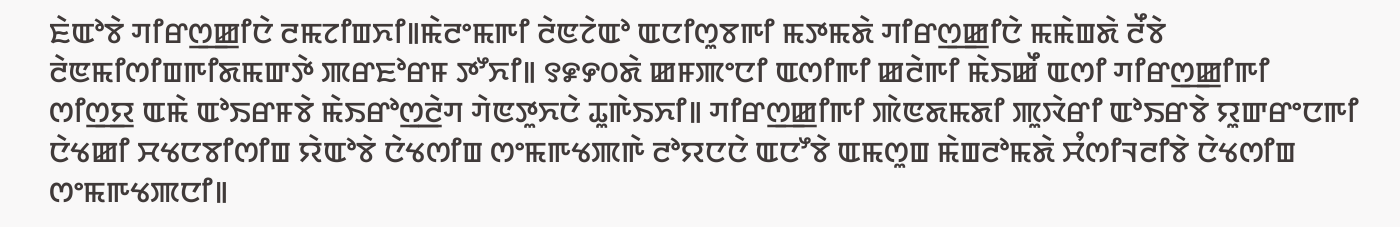ꯐꯥꯑꯣꯕꯥ ꯚꯤꯔꯁ꯭ꯀꯤꯅꯥ ꯂꯃꯖꯤꯡꯈꯤ꯫ꯃꯥꯂꯦꯃꯒꯤ ꯂꯥꯟꯖꯥꯑꯣ ꯑꯅꯤꯁꯨꯕꯒꯤ ꯃꯇꯃꯗꯥ ꯚꯤꯔꯁ꯭ꯀꯤꯅꯥ ꯃꯃꯥꯡꯗꯥ ꯂꯩꯕꯥ ꯂꯥꯟꯃꯤꯁꯤꯡꯒꯤꯗꯃꯛꯇꯥ ꯄꯔꯐꯣꯔꯝ ꯇꯧꯈꯤ꯫ ꯱꯹꯸꯰ꯗꯥ ꯀꯝꯄꯦꯅꯤ ꯑꯁꯤꯒꯤ ꯀꯂꯥꯒꯤ ꯃꯥꯏꯀꯩ ꯑꯁꯤ ꯚꯤꯔꯁ꯭ꯀꯤꯒꯤ ꯁꯤꯁ꯭ꯌ ꯑꯃꯥ ꯑꯣꯏꯔꯝꯕꯥ ꯃꯥꯏꯔꯣꯁ꯭ꯂꯥꯚ ꯚꯥꯟꯇꯨꯈꯅꯥ ꯊꯨꯒꯥꯏꯈꯤ꯫ ꯚꯤꯔꯁ꯭ꯀꯤꯒꯤ ꯄꯥꯟꯗꯃꯗꯤ ꯄꯨꯋꯥꯔꯤ ꯑꯣꯏꯔꯕꯥ ꯌꯨꯛꯔꯦꯅꯒꯤ ꯅꯥꯠꯀꯤ ꯆꯠꯅꯕꯤꯁꯤꯡ ꯌꯥꯑꯣꯕꯥ ꯅꯥꯠꯁꯤꯡ ꯁꯦꯃꯒꯠꯄꯒꯥ ꯂꯣꯌꯅꯅꯥ ꯑꯅꯧꯕꯥ ꯑꯃꯁꯨꯡ ꯃꯥꯡꯂꯣꯃꯗꯥ ꯆꯪꯁꯤꯜꯂꯤꯕꯥ ꯅꯥꯠꯁꯤꯡ ꯁꯦꯃꯒꯠꯄꯅꯤ꯫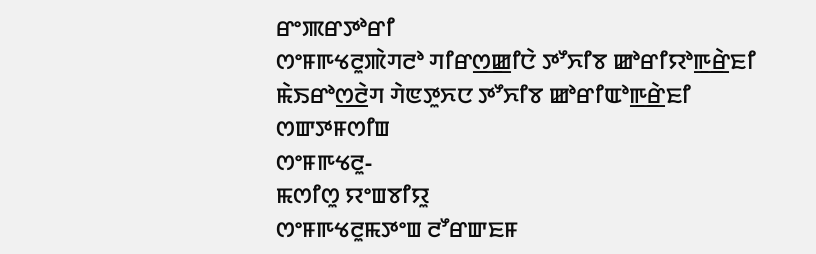ꯔꯦꯄꯔꯇꯣꯔꯤ
ꯁꯦꯝꯒꯠꯂꯨꯄꯥꯚꯂꯣ ꯚꯤꯔꯁ꯭ꯀꯤꯅꯥ ꯇꯧꯈꯤꯕ ꯀꯣꯔꯤꯌꯣꯒ꯭ꯔꯥꯐꯤ
ꯃꯥꯏꯔꯣꯁ꯭ꯂꯥꯚ ꯚꯥꯟꯇꯨꯈꯅ ꯇꯧꯈꯤꯕ ꯀꯣꯔꯤꯑꯣꯒ꯭ꯔꯥꯐꯤ
ꯁꯛꯇꯝꯁꯤꯡ
ꯁꯦꯝꯒꯠꯂꯨ-
ꯃꯁꯤꯁꯨ ꯌꯦꯡꯕꯤꯌꯨ
ꯁꯦꯝꯒꯠꯂꯨꯃꯇꯦꯡ ꯂꯧꯔꯛꯐꯝ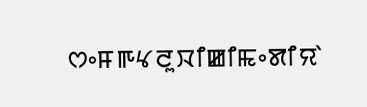ꯁꯦꯝꯒꯠꯂꯨꯋꯤꯀꯤꯃꯦꯗꯤꯌꯥ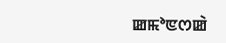ꯀꯃꯣꯟꯁꯀꯥ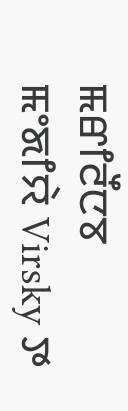ꯃꯔꯤꯂꯩꯅꯕ ꯃꯦꯗꯤꯌꯥ Virsky ꯇ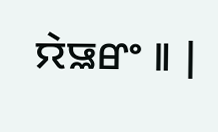ꯌꯥꯎꯔꯦ ꯫ |